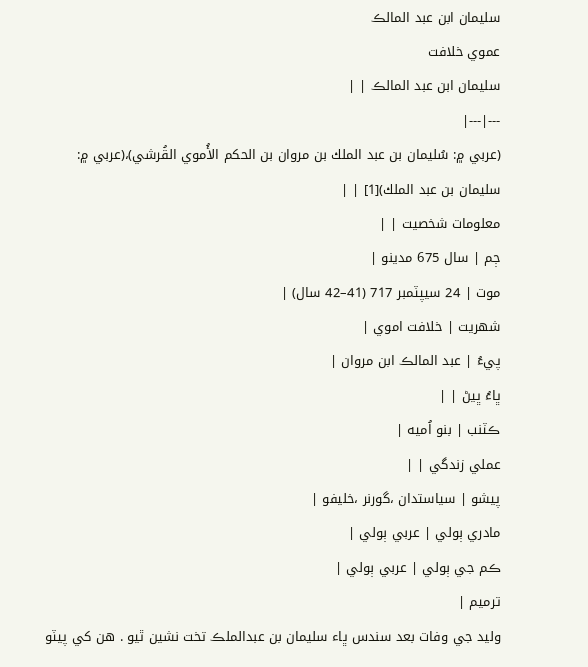سليمان ابن عبد المالڪ
عموي خلافت
سليمان ابن عبد المالڪ | |
---|---|
(عربي ۾: سُليمان بن عبد الملك بن مروان بن الحكم الأُموي القُرشي)،(عربي ۾: سلیمان بن عبد الملك)[1] | |
معلومات شخصيت | |
ڄم | سال 675 مدينو |
موت | 24 سيپٽمبر 717 (41–42 سال) |
شھريت | خلافت اموي |
پيءُ | عبد المالڪ ابن مروان |
ڀاءُ ڀيڻ | |
ڪٽنب | بنو اُميه |
عملي زندگي | |
پيشو | سياستدان ،گورنر ،خليفو |
مادري ٻولي | عربي ٻولي |
ڪم جي ٻولي | عربي ٻولي |
ترميم |
وليد جي وفات بعد سندس ڀاء سليمان بن عبدالملڪ تخت نشين ٿيو . هن کي پيٽو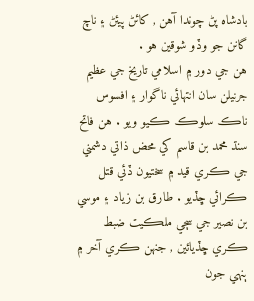بادشاه پڻ چوندا آهن , کائڻ پيئڻ ۽ ناچ گانن جو وڏو شوقين هو .
هن جي دور ۾ اسلامي تاريخ جي عظيم جرنيلن سان انتهائي ناگوار ۽ افسوس ناڪ سلوڪ ڪيو ويو . هن فاتح سنڌ محمد بن قاسم کي محض ذاتي دشمني جي ڪري قيد ۾ سختيون ڏئي قتل ڪرائي ڇڏيو . طارق بن زياد ۽ موسي بن نصير جي سڄي ملڪيت ضبط ڪري ڇڏيائين , جنهن ڪري آخر ۾ ٻنهي جون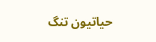حياتيون تنگ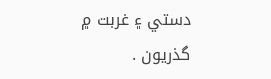دستي ۽ غربت ۾ گذريون .